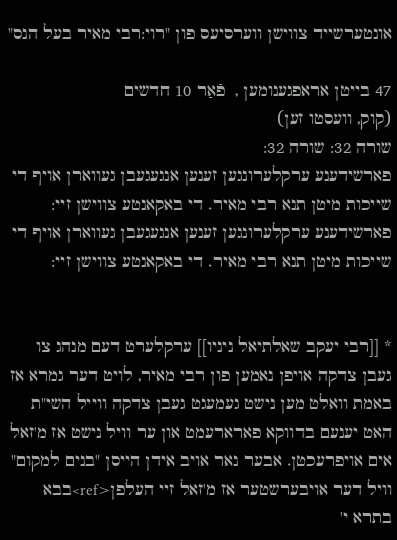אונטערשייד צווישן ווערסיעס פון "רוי:רבי מאיר בעל הנס"

47 בייטן אראפגענומען ,  פֿאַר 10 חדשים
(קוק, וועסטו זען)
שורה 32: שורה 32:
פארשידענע ערקלערונגען זענען אנגעגעבן געווארן אויף די שייכות מיטן תנא רבי מאיר. די באקאנטע צווישן זיי:
פארשידענע ערקלערונגען זענען אנגעגעבן געווארן אויף די שייכות מיטן תנא רבי מאיר. די באקאנטע צווישן זיי:


* [[רבי יעקב שאלתיאל ניניו]] ערקלערט דעם מנהג צו געבן צדקה אויפן נאמען פון רבי מאיר, לויט דער גמרא אז באמת וואלט מען נישט געמעגט געבן צדקה ווייל השי"ת האט יענעם בדווקא פארארעמט און ער וויל נישט אז מ'זאל אים אויפרעכטן. אבער נאר אויב אידן הייסן "בנים למקום" וויל דער אויבערשטער אז מ'זאל זיי העלפן<ref>בבא בתרא י'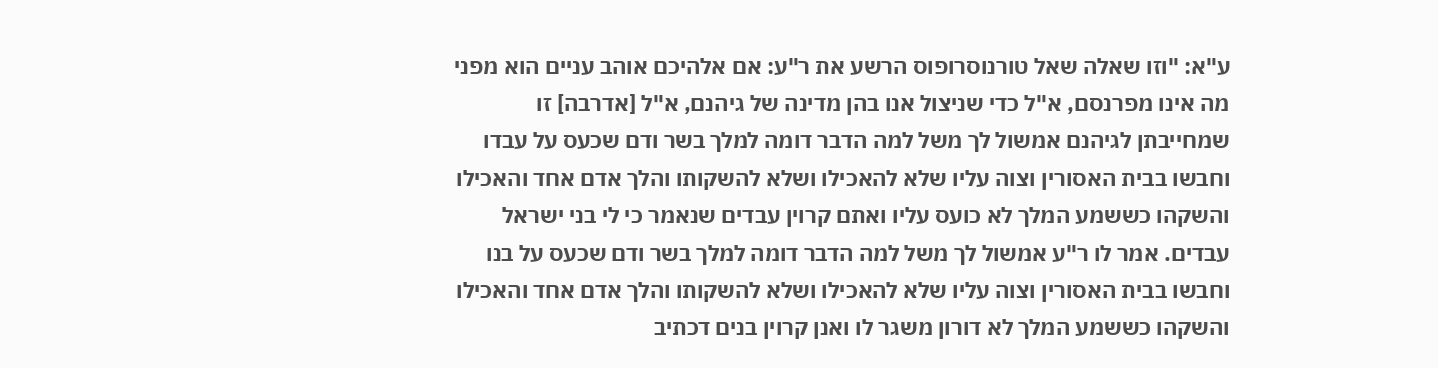ע"א: "וזו שאלה שאל טורנוסרופוס הרשע את ר"ע: אם אלהיכם אוהב עניים הוא מפני מה אינו מפרנסם, א"ל כדי שניצול אנו בהן מדינה של גיהנם, א"ל [אדרבה] זו שמחייבתן לגיהנם אמשול לך משל למה הדבר דומה למלך בשר ודם שכעס על עבדו וחבשו בבית האסורין וצוה עליו שלא להאכילו ושלא להשקותו והלך אדם אחד והאכילו והשקהו כששמע המלך לא כועס עליו ואתם קרוין עבדים שנאמר כי לי בני ישראל עבדים. אמר לו ר"ע אמשול לך משל למה הדבר דומה למלך בשר ודם שכעס על בנו וחבשו בבית האסורין וצוה עליו שלא להאכילו ושלא להשקותו והלך אדם אחד והאכילו והשקהו כששמע המלך לא דורון משגר לו ואנן קרוין בנים דכתיב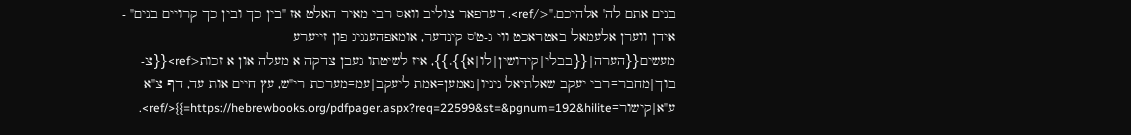בנים אתם לה' אלהיכם."</ref>. דערפאר צוליב וואס רבי מאיר האלט אז "בין כך ובין כך קרויים בנים" - אידן ווערן אלעמאל באטראכט ווי ג-ט'ס קינדער, אומאפהענגיג פון זייערע מעשים{{הערה|{{בבלי|קידושין|לו|א}}.}}, איז לשיטתו געבן צדקה א מעלה און א זכות<ref>{{צ-בוך|מחבר=רבי יעקב שאלתיאל ניניו|נאמען=אמת ליעקב|עמ=מערכת רי"ש, עץ חיים אות עד, דף צ"א ע"א|קישור=https://hebrewbooks.org/pdfpager.aspx?req=22599&st=&pgnum=192&hilite=}}</ref>.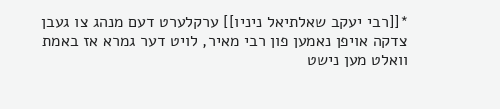*[[רבי יעקב שאלתיאל ניניו]] ערקלערט דעם מנהג צו געבן צדקה אויפן נאמען פון רבי מאיר, לויט דער גמרא אז באמת וואלט מען נישט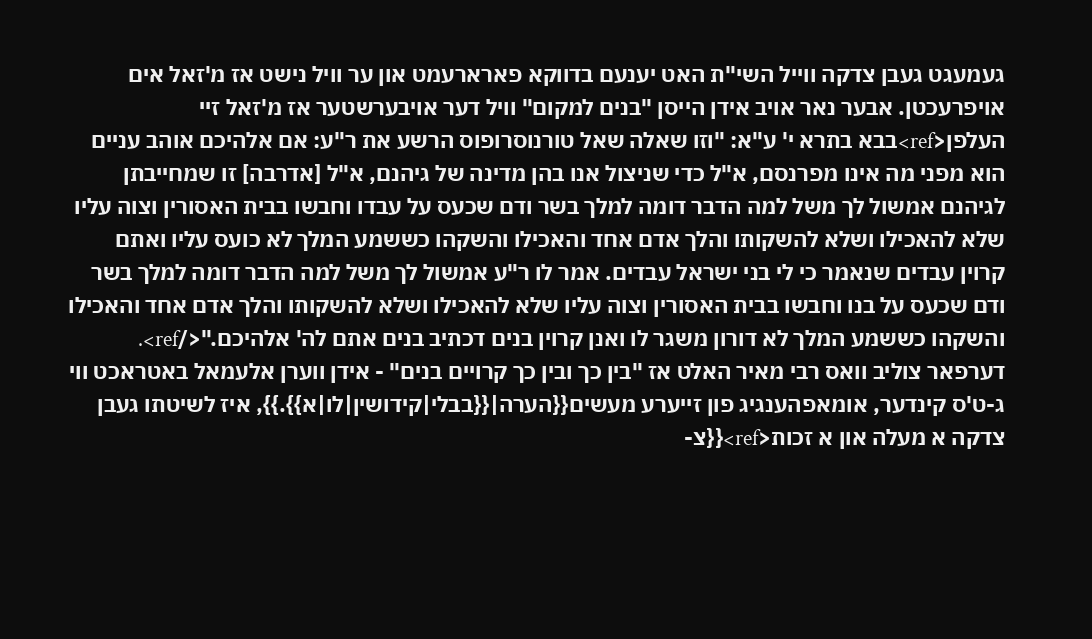געמעגט געבן צדקה ווייל השי"ת האט יענעם בדווקא פארארעמט און ער וויל נישט אז מ'זאל אים אויפרעכטן. אבער נאר אויב אידן הייסן "בנים למקום" וויל דער אויבערשטער אז מ'זאל זיי העלפן<ref>בבא בתרא י' ע"א: "וזו שאלה שאל טורנוסרופוס הרשע את ר"ע: אם אלהיכם אוהב עניים הוא מפני מה אינו מפרנסם, א"ל כדי שניצול אנו בהן מדינה של גיהנם, א"ל [אדרבה] זו שמחייבתן לגיהנם אמשול לך משל למה הדבר דומה למלך בשר ודם שכעס על עבדו וחבשו בבית האסורין וצוה עליו שלא להאכילו ושלא להשקותו והלך אדם אחד והאכילו והשקהו כששמע המלך לא כועס עליו ואתם קרוין עבדים שנאמר כי לי בני ישראל עבדים. אמר לו ר"ע אמשול לך משל למה הדבר דומה למלך בשר ודם שכעס על בנו וחבשו בבית האסורין וצוה עליו שלא להאכילו ושלא להשקותו והלך אדם אחד והאכילו והשקהו כששמע המלך לא דורון משגר לו ואנן קרוין בנים דכתיב בנים אתם לה' אלהיכם."</ref>. דערפאר צוליב וואס רבי מאיר האלט אז "בין כך ובין כך קרויים בנים" - אידן ווערן אלעמאל באטראכט ווי ג-ט'ס קינדער, אומאפהענגיג פון זייערע מעשים{{הערה|{{בבלי|קידושין|לו|א}}.}}, איז לשיטתו געבן צדקה א מעלה און א זכות<ref>{{צ-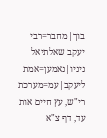בוך|מחבר=רבי יעקב שאלתיאל ניניו|נאמען=אמת ליעקב|עמ=מערכת רי"ש, עץ חיים אות עד, דף צ"א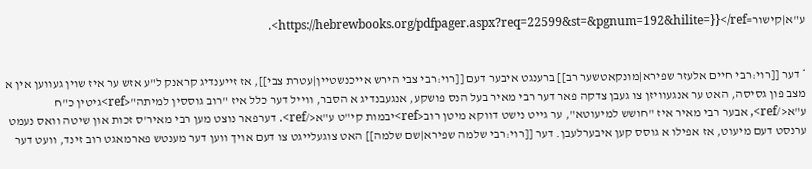ע"א|קישור=https://hebrewbooks.org/pdfpager.aspx?req=22599&st=&pgnum=192&hilite=}}</ref>.


* דער [[רוי:רבי חיים אלעזר שפירא|מונקאטשער רב]] ברענגט איבער דעם [[רוי:רבי צבי הירש אייכנשטיין|עטרת צבי]], אז זייענדיג קראנק ל"ע אזש ער איז שוין געווען אין א מצב פון גסיסה, האט ער אנגעוויזן צו געבן צדקה פאר דער רבי מאיר בעל הנס פושקע, אנגעבנדיג א הסבר, ווייל דער כלל איז "רוב גוססין למיתה"<ref>גיטין כ"ח ע"א</ref>, אבער רבי מאיר איז "חושש למיעוטא", ער גייט נישט דווקא מיטן רוב<ref>יבמות קי"ט ע"א</ref>. דערפאר נוצט מען רבי מאיר'ס זכות און שיטה וואס נעמט ערנסט דעם מיעוט, אז אפילו א גוסס קען איבערלעבן. דער [[רוי:רבי שלמה שפירא|שם שלמה]] האט צוגעלייגט צו דעם אויך ווען דער מענטש פארמאגט רוב זינד, וועט דער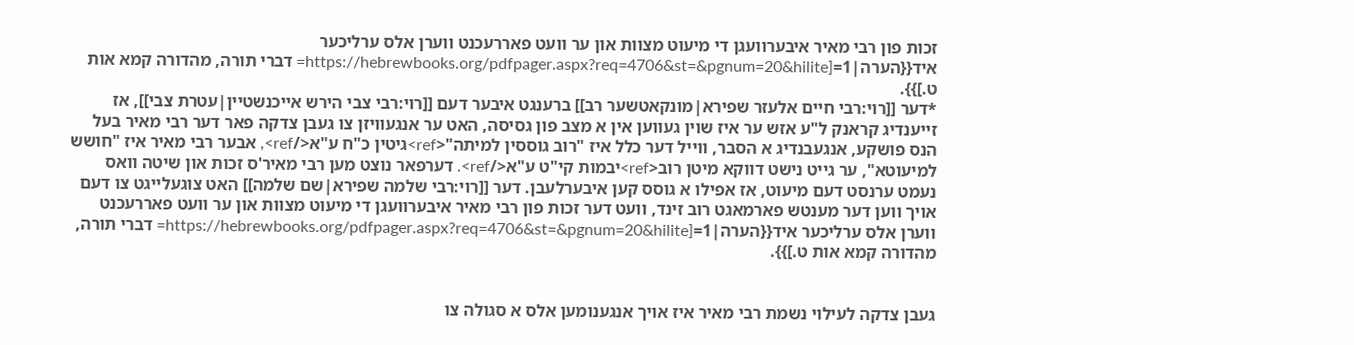זכות פון רבי מאיר איבערוועגן די מיעוט מצוות און ער וועט פאררעכנט ווערן אלס ערליכער איד{{הערה|1=[https://hebrewbooks.org/pdfpager.aspx?req=4706&st=&pgnum=20&hilite= דברי תורה, מהדורה קמא אות ט.]}}.
*דער [[רוי:רבי חיים אלעזר שפירא|מונקאטשער רב]] ברענגט איבער דעם [[רוי:רבי צבי הירש אייכנשטיין|עטרת צבי]], אז זייענדיג קראנק ל"ע אזש ער איז שוין געווען אין א מצב פון גסיסה, האט ער אנגעוויזן צו געבן צדקה פאר דער רבי מאיר בעל הנס פושקע, אנגעבנדיג א הסבר, ווייל דער כלל איז "רוב גוססין למיתה"<ref>גיטין כ"ח ע"א</ref>, אבער רבי מאיר איז "חושש למיעוטא", ער גייט נישט דווקא מיטן רוב<ref>יבמות קי"ט ע"א</ref>. דערפאר נוצט מען רבי מאיר'ס זכות און שיטה וואס נעמט ערנסט דעם מיעוט, אז אפילו א גוסס קען איבערלעבן. דער [[רוי:רבי שלמה שפירא|שם שלמה]] האט צוגעלייגט צו דעם אויך ווען דער מענטש פארמאגט רוב זינד, וועט דער זכות פון רבי מאיר איבערוועגן די מיעוט מצוות און ער וועט פאררעכנט ווערן אלס ערליכער איד{{הערה|1=[https://hebrewbooks.org/pdfpager.aspx?req=4706&st=&pgnum=20&hilite= דברי תורה, מהדורה קמא אות ט.]}}.


געבן צדקה לעילוי נשמת רבי מאיר איז אויך אנגענומען אלס א סגולה צו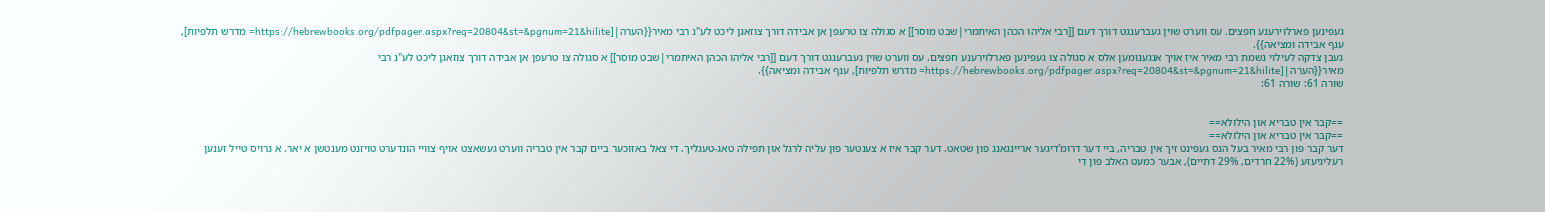געפינען פארלוירענע חפצים. עס ווערט שוין געברענגט דורך דעם [[רבי אליהו הכהן האיתמרי|שבט מוסר]] א סגולה צו טרעפן אן אבידה דורך צוזאגן ליכט לע"נ רבי מאיר{{הערה|[https://hebrewbooks.org/pdfpager.aspx?req=20804&st=&pgnum=21&hilite= מדרש תלפיות], ענף אבידה ומציאה}}.
געבן צדקה לעילוי נשמת רבי מאיר איז אויך אנגענומען אלס א סגולה צו געפינען פארלוירענע חפצים. עס ווערט שוין געברענגט דורך דעם [[רבי אליהו הכהן האיתמרי|שבט מוסר]] א סגולה צו טרעפן אן אבידה דורך צוזאגן ליכט לע"נ רבי מאיר{{הערה|[https://hebrewbooks.org/pdfpager.aspx?req=20804&st=&pgnum=21&hilite= מדרש תלפיות], ענף אבידה ומציאה}}.
שורה 61: שורה 61:


==קבר אין טבריא און הילולא==
==קבר אין טבריא און הילולא==
דער קבר פון רבי מאיר בעל הנס געפינט זיך אין טבריה, ביי דער דרומ'דיגער אריינגאנג פון שטאט. דער קבר איז א צענטער פון עליה לרגל און תפילה טאג-טעגליך. די צאל באזוכער ביים קבר אין טבריה ווערט געשאצט אויף צוויי הונדערט טויזנט מענטשן א יאר. א גרויס טייל זענען רעליגיעזע (22% חרדים, 29% דתיים), אבער כמעט האלב פון די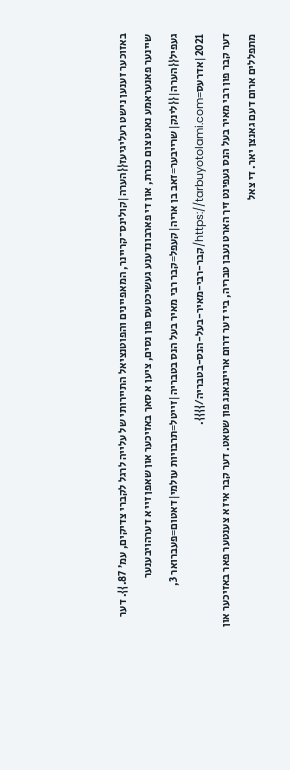באזוכער זענען נישט רעליגיעז{{הערה|קולינס־קריינר, המאפיינים והפוטנציאל התיירותי של עלייה לרגל לקברי צדיקים, עמ’ 87.}}. דער שיינער פאנעראמע נאנט צום כנרת, און די פארבונדענע געשיכטעס פון נסים, ציען א סאך באזיכער און שאפן זיי א דערהויבענער געפיל{{הערה|{{לינק|שרייבער=זאב בן אריה|קעפל=קבר רבי מאיר בעל הנס בטבריה|זייטל=תרבויות עולמי|דאטום=פעברואר 3, 2021|אדרעס=https://tarbuyotolami.com/קבר-רבי-מאיר-בעל-הנס-בטבריה/}}}}.
דער קבר פון רבי מאיר בעל הנס געפינט זיך הארט נעבן טבריה, ביי דער דרום אריינגאנג פון שטאט. דער קבר איז א צענטער פאר באזיכער און מתפללים ארום דעם גאנצן יאר. די צאל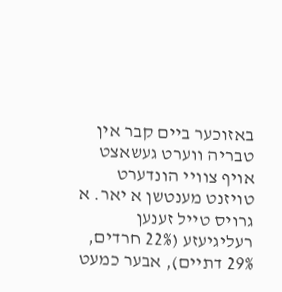באזוכער ביים קבר אין טבריה ווערט געשאצט אויף צוויי הונדערט טויזנט מענטשן א יאר. א גרויס טייל זענען רעליגיעזע (22% חרדים, 29% דתיים), אבער כמעט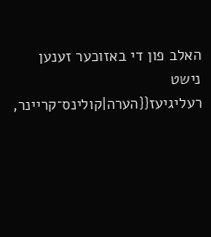האלב פון די באזוכער זענען נישט רעליגיעז{{הערה|קולינס־קריינר,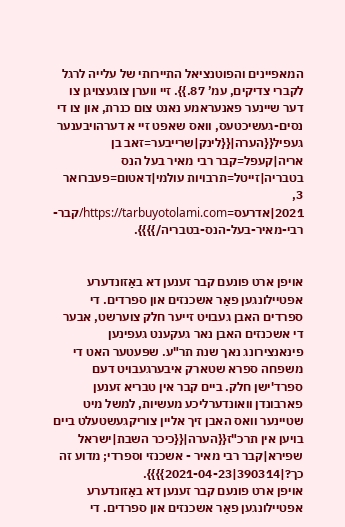המאפיינים והפוטנציאל התיירותי של עלייה לרגל לקברי צדיקים, עמ’ 87.}}. זיי ווערן צוגעצויגן צו דער שיינער פאנעראמע נאנט צום כנרת, און צו די נסים-געשיכטעס, וואס שאפט זיי א דערהויבענער געפיל{{הערה|{{לינק|שרייבער=זאב בן אריה|קעפל=קבר רבי מאיר בעל הנס בטבריה|זייטל=תרבויות עולמי|דאטום=פעברואר 3, 2021|אדרעס=https://tarbuyotolami.com/קבר-רבי-מאיר-בעל-הנס-בטבריה/}}}}.


אויפן ארט פונעם קבר זענען דא באַזונדערע אפטיילונגען פאַר אשכנזים און ספרדים. די ספרדים האבן געבויט זייער חלק צוערשט, אבער די אשכנזים האבן נאר געקענט געפינען פינאנצירונג נאך שנת תר"ע. שפּעטער האט די משפחה ספרא שטארק איבערגעבויט דעם ספרד'ישן חלק. ביים קבר אין טבריא זענען פארבונדן וואונדערליכע מעשיות, למשל מיט שטיינער וואס האבן זיך אליין צוריקגעשטעלט ביים בויען אין תרכ"ז{{הערה|{{כיכר השבת|ישראל שפירא|קבר רבי מאיר - אשכנזי וספרדי; מדוע זה כך?|390314|2021-04-23}}}}.
אויפן ארט פונעם קבר זענען דא באַזונדערע אפטיילונגען פאַר אשכנזים און ספרדים. די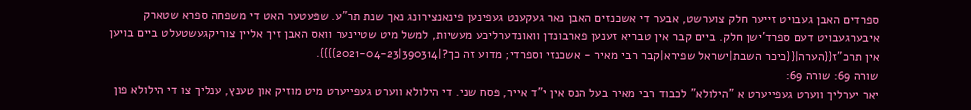ספרדים האבן געבויט זייער חלק צוערשט, אבער די אשכנזים האבן נאר געקענט געפינען פינאנצירונג נאך שנת תר"ע. שפּעטער האט די משפחה ספרא שטארק איבערגעבויט דעם ספרד'ישן חלק. ביים קבר אין טבריא זענען פארבונדן וואונדערליכע מעשיות, למשל מיט שטיינער וואס האבן זיך אליין צוריקגעשטעלט ביים בויען אין תרכ"ז{{הערה|{{כיכר השבת|ישראל שפירא|קבר רבי מאיר - אשכנזי וספרדי; מדוע זה כך?|390314|2021-04-23}}}}.
שורה 69: שורה 69:
יאר יערליך ווערט געפייערט א "הילולא" לכבוד רבי מאיר בעל הנס אין י"ד אייר, פּסח שני. די הילולא ווערט געפייערט מיט מוזיק און טענץ, ענליך צו די הילולא פון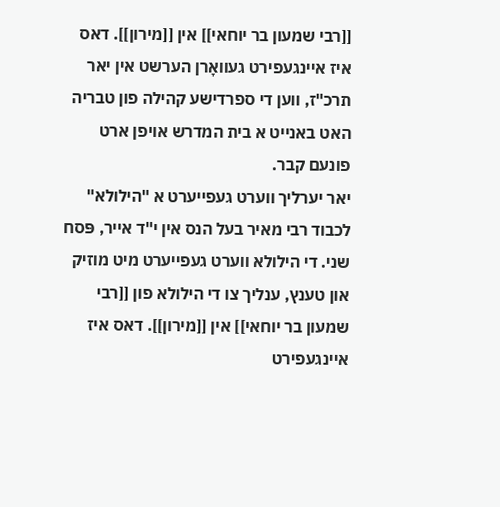[[רבי שמעון בר יוחאי]] אין [[מירון]]. דאס איז איינגעפירט געוואָרן הערשט אין יאר תרכ"ז, ווען די ספרדישע קהילה פון טבריה האט באנייט א בית המדרש אויפן ארט פונעם קבר.
יאר יערליך ווערט געפייערט א "הילולא" לכבוד רבי מאיר בעל הנס אין י"ד אייר, פּסח שני. די הילולא ווערט געפייערט מיט מוזיק און טענץ, ענליך צו די הילולא פון [[רבי שמעון בר יוחאי]] אין [[מירון]]. דאס איז איינגעפירט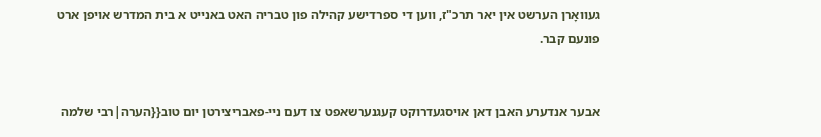געוואָרן הערשט אין יאר תרכ"ז, ווען די ספרדישע קהילה פון טבריה האט באנייט א בית המדרש אויפן ארט פונעם קבר.


אבער אנדערע האבן דאן אויסגעדרוקט קעגנערשאפט צו דעם ניי-פאבריצירטן יום טוב{{הערה|רבי שלמה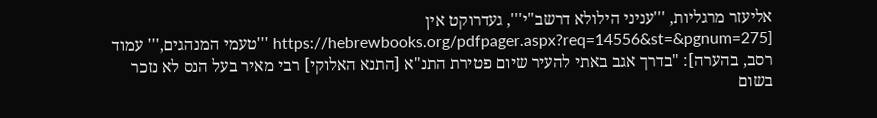אליעזר מרגליות, '''עניני הילולא דרשב"י''', געדרוקט אין [https://hebrewbooks.org/pdfpager.aspx?req=14556&st=&pgnum=275 '''טעמי המנהגים,''' עמוד רסב, בהערה]: "בדרך אגב באתי להעיר שיום פטירת התנ"א [התנא האלוקי] רבי מאיר בעל הנס לא נזכר בשום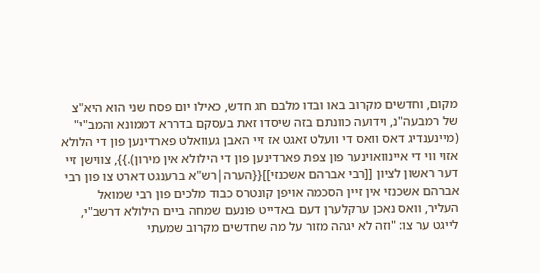מקום, וחדשים מקרוב באו ובדו מלבם חג חדש, כאילו יום פסח שני הוא היא"צ של רמבעה"נ, וידועה כוונתם בזה שיסדו זאת בעסקם בדררא דממונא והמב"י" (מיינענדיג דאס וואס די וועלט זאגט אז זיי האבן געוואלט פארדינען פון די הלולא אזוי ווי די איינוואוינער פון צפת פארדינען פון די הילולא אין מירון).}}, צווישן זיי דער ראשון לציון [[רבי אברהם אשכנזי]]{{הערה|רש"א ברענגט דארט צו פון רבי אברהם אשכנזי אין זיין הסכמה אויפן קונטרס כבוד מלכים פון רבי שמואל העליר, וואס נאכן ערקלערן דעם באדייט פונעם שמחה ביים הילולא דרשב"י, לייגט ער צו: "וזה לא יגהה מזור על מה שחדשים מקרוב שמעתי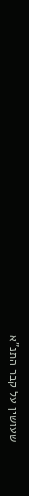שעושין על קבר התנ"א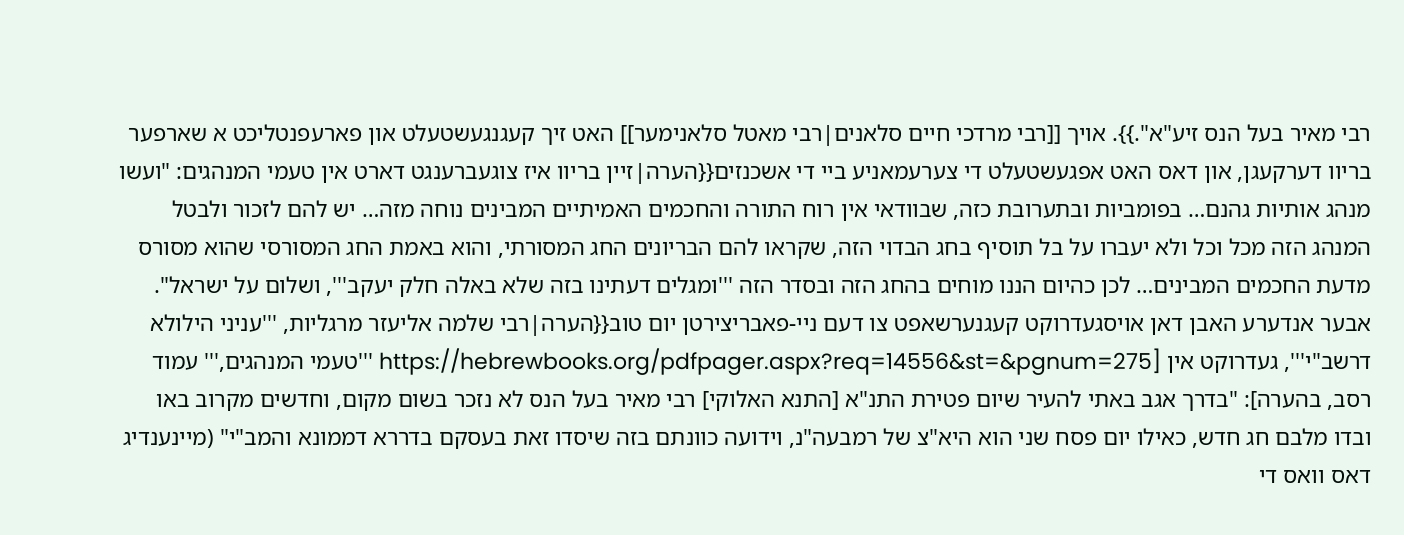רבי מאיר בעל הנס זיע"א".}}. אויך [[רבי מרדכי חיים סלאנים|רבי מאטל סלאנימער]] האט זיך קעגנגעשטעלט און פארעפנטליכט א שארפער בריוו דערקעגן, און דאס האט אפגעשטעלט די צערעמאניע ביי די אשכנזים{{הערה|זיין בריוו איז צוגעברענגט דארט אין טעמי המנהגים: "ועשו מנהג אותיות גהנם… בפומביות ובתערובת כזה, שבוודאי אין רוח התורה והחכמים האמיתיים המבינים נוחה מזה… יש להם לזכור ולבטל המנהג הזה מכל וכל ולא יעברו על בל תוסיף בחג הבדוי הזה, שקראו להם הבריונים החג המסורתי, והוא באמת החג המסורסי שהוא מסורס מדעת החכמים המבינים… לכן כהיום הננו מוחים בהחג הזה ובסדר הזה '''ומגלים דעתינו בזה שלא באלה חלק יעקב''', ושלום על ישראל".
אבער אנדערע האבן דאן אויסגעדרוקט קעגנערשאפט צו דעם ניי-פאבריצירטן יום טוב{{הערה|רבי שלמה אליעזר מרגליות, '''עניני הילולא דרשב"י''', געדרוקט אין [https://hebrewbooks.org/pdfpager.aspx?req=14556&st=&pgnum=275 '''טעמי המנהגים,''' עמוד רסב, בהערה]: "בדרך אגב באתי להעיר שיום פטירת התנ"א [התנא האלוקי] רבי מאיר בעל הנס לא נזכר בשום מקום, וחדשים מקרוב באו ובדו מלבם חג חדש, כאילו יום פסח שני הוא היא"צ של רמבעה"נ, וידועה כוונתם בזה שיסדו זאת בעסקם בדררא דממונא והמב"י" (מיינענדיג דאס וואס די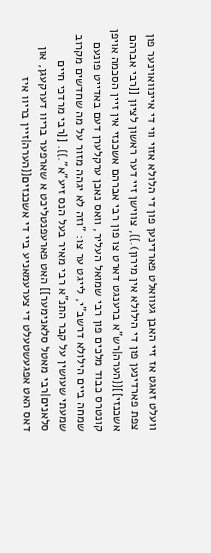וועלט זאגט אז זיי האבן געוואלט פארדינען פון די הלולא אזוי ווי די איינוואוינער פון צפת פארדינען פון די הילולא אין מירון).}}, צווישן זיי דער ראשון לציון [[רבי אברהם אשכנזי]]{{הערה|רש"א ברענגט דארט צו פון רבי אברהם אשכנזי אין זיין הסכמה אויפן קונטרס כבוד מלכים פון רבי שמואל העליר, וואס נאכן ערקלערן דעם באדייט פונעם שמחה ביים הילולא דרשב"י, לייגט ער צו: "וזה לא יגהה מזור על מה שחדשים מקרוב שמעתי שעושין על קבר התנ"א רבי מאיר בעל הנס זיע"א".}}. [[רבי מרדכי חיים סלאנים|רבי מאטל סלאנימער]] האט פארעפנטליכט א שארפער בריוו דערקעגן, און דאס האט אפגעשטעלט די צערעמאניע ביי די אשכנזים{{הערה|זיין בריוו איז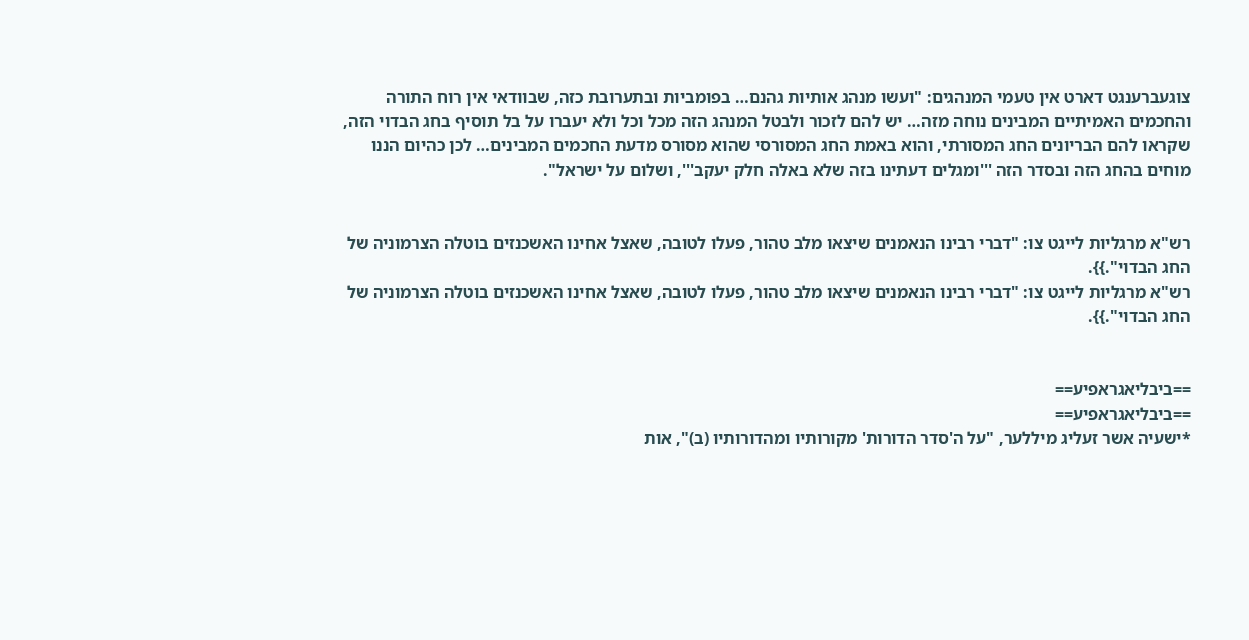צוגעברענגט דארט אין טעמי המנהגים: "ועשו מנהג אותיות גהנם… בפומביות ובתערובת כזה, שבוודאי אין רוח התורה והחכמים האמיתיים המבינים נוחה מזה… יש להם לזכור ולבטל המנהג הזה מכל וכל ולא יעברו על בל תוסיף בחג הבדוי הזה, שקראו להם הבריונים החג המסורתי, והוא באמת החג המסורסי שהוא מסורס מדעת החכמים המבינים… לכן כהיום הננו מוחים בהחג הזה ובסדר הזה '''ומגלים דעתינו בזה שלא באלה חלק יעקב''', ושלום על ישראל".


רש"א מרגליות לייגט צו: "דברי רבינו הנאמנים שיצאו מלב טהור, פעלו לטובה, שאצל אחינו האשכנזים בוטלה הצרמוניה של החג הבדוי".}}.
רש"א מרגליות לייגט צו: "דברי רבינו הנאמנים שיצאו מלב טהור, פעלו לטובה, שאצל אחינו האשכנזים בוטלה הצרמוניה של החג הבדוי".}}.


==ביבליאגראפיע==
==ביבליאגראפיע==
*ישעיה אשר זעליג מיללער, "על ה'סדר הדורות' מקורותיו ומהדורותיו (ב)", אות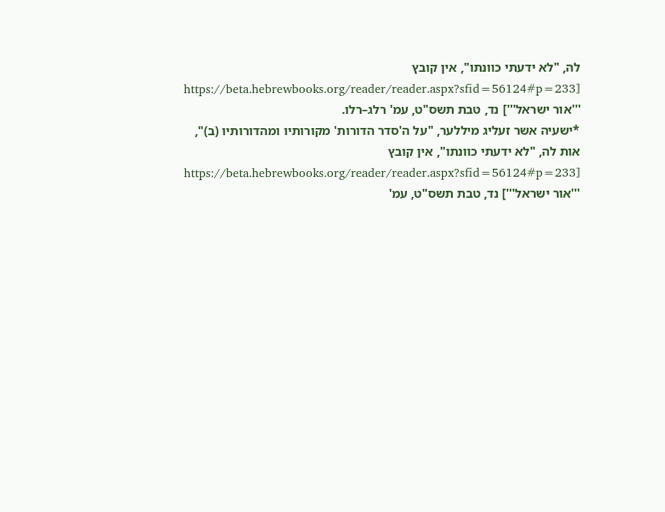לה, "לא ידעתי כוונתו", אין קובץ [https://beta.hebrewbooks.org/reader/reader.aspx?sfid=56124#p=233 '''אור ישראל'''] נד, טבת תשס"ט, עמ' רלג–רלו.
*ישעיה אשר זעליג מיללער, "על ה'סדר הדורות' מקורותיו ומהדורותיו (ב)", אות לה, "לא ידעתי כוונתו", אין קובץ [https://beta.hebrewbooks.org/reader/reader.aspx?sfid=56124#p=233 '''אור ישראל'''] נד, טבת תשס"ט, עמ'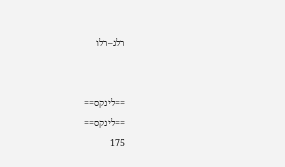רלג–רלו


==לינקס==
==לינקס==
175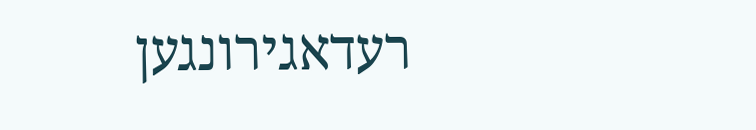רעדאגירונגען